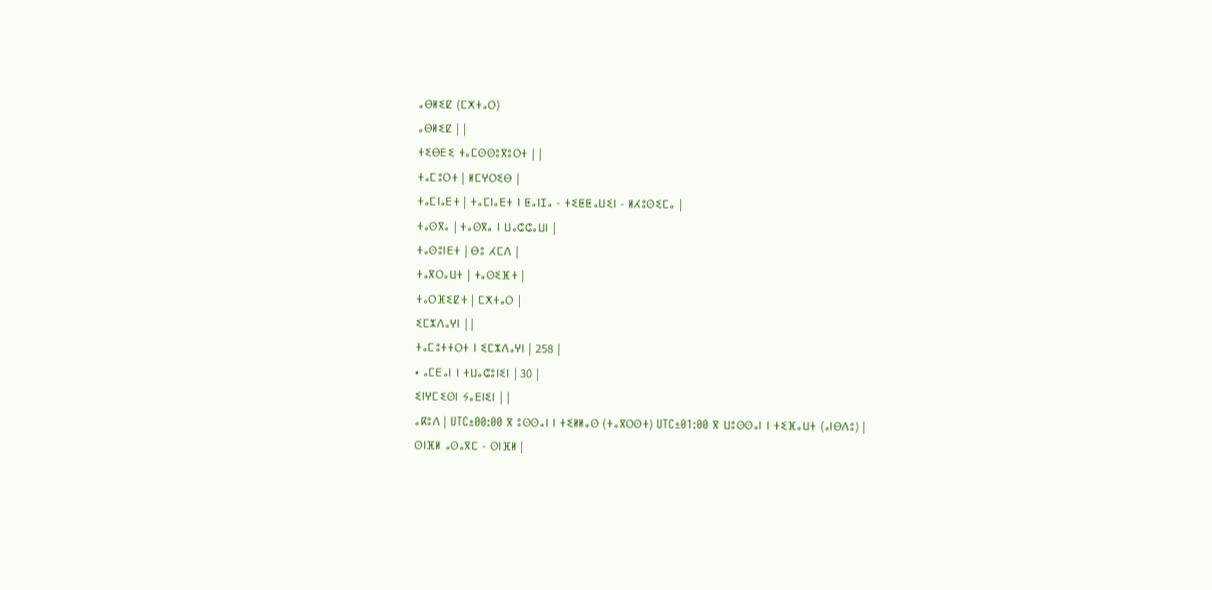ⴰⴱⵍⵉⵇ (ⵎⵅⵜⴰⵔ)
ⴰⴱⵍⵉⵇ | |
ⵜⵉⴱⴹⵉ ⵜⴰⵎⵙⵙⵓⴳⵓⵔⵜ | |
ⵜⴰⵎⵓⵔⵜ | ⵍⵎⵖⵔⵉⴱ |
ⵜⴰⵎⵏⴰⴹⵜ | ⵜⴰⵎⵏⴰⴹⵜ ⵏ ⵟⴰⵏⵊⴰ - ⵜⵉⵟⵟⴰⵡⵉⵏ - ⵍⵃⵓⵙⵉⵎⴰ |
ⵜⴰⵙⴳⴰ | ⵜⴰⵙⴳⴰ ⵏ ⵡⴰⵛⵛⴰⵡⵏ |
ⵜⴰⵙⵓⵏⴹⵜ | ⴱⵓ ⵃⵎⴷ |
ⵜⴰⴳⵔⴰⵡⵜ | ⵜⴰⵙⵉⴼⵜ |
ⵜⴰⵔⴼⵉⵇⵜ | ⵎⵅⵜⴰⵔ |
ⵉⵎⵣⴷⴰⵖⵏ | |
ⵜⴰⵎⵓⵜⵜⵔⵜ ⵏ ⵉⵎⵣⴷⴰⵖⵏ | 258 |
• ⴰⵎⴹⴰⵏ ⵏ ⵜⵡⴰⵛⵓⵏⵉⵏ | 30 |
ⵉⵏⵖⵎⵉⵙⵏ ⵢⴰⴹⵏⵉⵏ | |
ⴰⴽⵓⴷ | UTC±00:00 ⴳ ⵓⵙⵙⴰⵏ ⵏ ⵜⵉⵍⵍⴰⵙ (ⵜⴰⴳⵔⵙⵜ) UTC±01:00 ⴳ ⵡⵓⵙⵙⴰⵏ ⵏ ⵜⵉⴼⴰⵡⵜ (ⴰⵏⴱⴷⵓ) |
ⵙⵏⴼⵍ ⴰⵙⴰⴳⵎ - ⵙⵏⴼⵍ |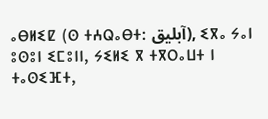ⴰⴱⵍⵉⵇ (ⵙ ⵜⵄⵕⴰⴱⵜ: آبليق), ⵉⴳⴰ ⵢⴰⵏ ⵓⵙⵓⵏ ⵉⵎⵓⵏⵏ, ⵢⵉⵍⵉ ⴳ ⵜⴳⵔⴰⵡⵜ ⵏ ⵜⴰⵙⵉⴼⵜ,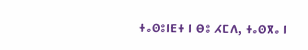ⵜⴰⵙⵓⵏⴹⵜ ⵏ ⴱⵓ ⵃⵎⴷ, ⵜⴰⵙⴳⴰ ⵏ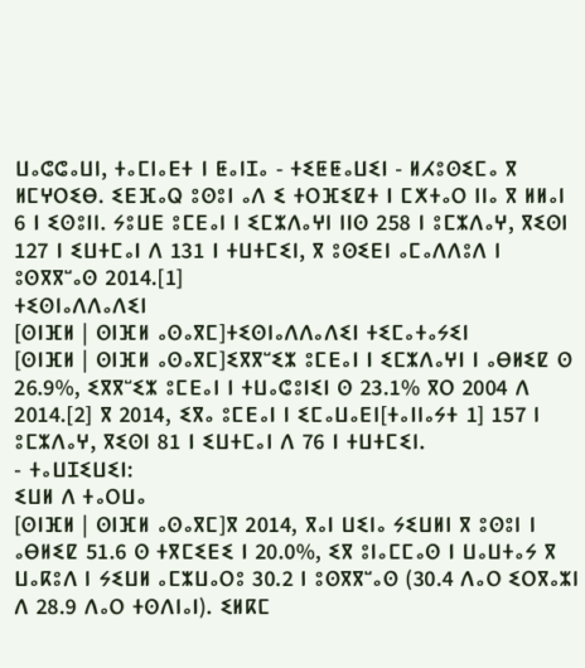ⵡⴰⵛⵛⴰⵡⵏ, ⵜⴰⵎⵏⴰⴹⵜ ⵏ ⵟⴰⵏⵊⴰ - ⵜⵉⵟⵟⴰⵡⵉⵏ - ⵍⵃⵓⵙⵉⵎⴰ ⴳ ⵍⵎⵖⵔⵉⴱ. ⵉⴹⴼⴰⵕ ⵓⵙⵓⵏ ⴰⴷ ⵉ ⵜⵔⴼⵉⵇⵜ ⵏ ⵎⵅⵜⴰⵔ ⵏⵏⴰ ⴳ ⵍⵍⴰⵏ 6 ⵏ ⵉⵙⵓⵏⵏ. ⵢⵓⵡⴹ ⵓⵎⴹⴰⵏ ⵏ ⵉⵎⵣⴷⴰⵖⵏ ⵏⵏⵙ 258 ⵏ ⵓⵎⵣⴷⴰⵖ, ⴳⵉⵙⵏ 127 ⵏ ⵉⵡⵜⵎⴰⵏ ⴷ 131 ⵏ ⵜⵡⵜⵎⵉⵏ, ⴳ ⵓⵙⵉⴹⵏ ⴰⵎⴰⴷⴷⵓⴷ ⵏ ⵓⵙⴳⴳⵯⴰⵙ 2014.[1]
ⵜⵉⵙⵏⴰⴷⴷⴰⴷⵉⵏ
[ⵙⵏⴼⵍ | ⵙⵏⴼⵍ ⴰⵙⴰⴳⵎ]ⵜⵉⵙⵏⴰⴷⴷⴰⴷⵉⵏ ⵜⵉⵎⴰⵜⴰⵢⵉⵏ
[ⵙⵏⴼⵍ | ⵙⵏⴼⵍ ⴰⵙⴰⴳⵎ]ⵉⴳⴳⵯⵉⵣ ⵓⵎⴹⴰⵏ ⵏ ⵉⵎⵣⴷⴰⵖⵏ ⵏ ⴰⴱⵍⵉⵇ ⵙ 26.9%, ⵉⴳⴳⵯⵉⵣ ⵓⵎⴹⴰⵏ ⵏ ⵜⵡⴰⵛⵓⵏⵉⵏ ⵙ 23.1% ⴳⵔ 2004 ⴷ 2014.[2] ⴳ 2014, ⵉⴳⴰ ⵓⵎⴹⴰⵏ ⵏ ⵉⵎⴰⵡⴰⴹⵏ[ⵜⴰⵏⵏⴰⵢⵜ 1] 157 ⵏ ⵓⵎⵣⴷⴰⵖ, ⴳⵉⵙⵏ 81 ⵏ ⵉⵡⵜⵎⴰⵏ ⴷ 76 ⵏ ⵜⵡⵜⵎⵉⵏ.
- ⵜⴰⵡⵊⵉⵡⵉⵏ:
ⵉⵡⵍ ⴷ ⵜⴰⵔⵡⴰ
[ⵙⵏⴼⵍ | ⵙⵏⴼⵍ ⴰⵙⴰⴳⵎ]ⴳ 2014, ⴳⴰⵏ ⵡⵉⵏⴰ ⵢⵉⵡⵍⵏ ⴳ ⵓⵙⵓⵏ ⵏ ⴰⴱⵍⵉⵇ 51.6 ⵙ ⵜⴳⵎⵉⴹⵉ ⵏ 20.0%, ⵉⴳ ⵓⵏⴰⵎⵎⴰⵙ ⵏ ⵡⴰⵡⵜⴰⵢ ⴳ ⵡⴰⴽⵓⴷ ⵏ ⵢⵉⵡⵍ ⴰⵎⵣⵡⴰⵔⵓ 30.2 ⵏ ⵓⵙⴳⴳⵯⴰⵙ (30.4 ⴷⴰⵔ ⵉⵔⴳⴰⵣⵏ ⴷ 28.9 ⴷⴰⵔ ⵜⵙⴷⵏⴰⵏ). ⵉⵍⴽⵎ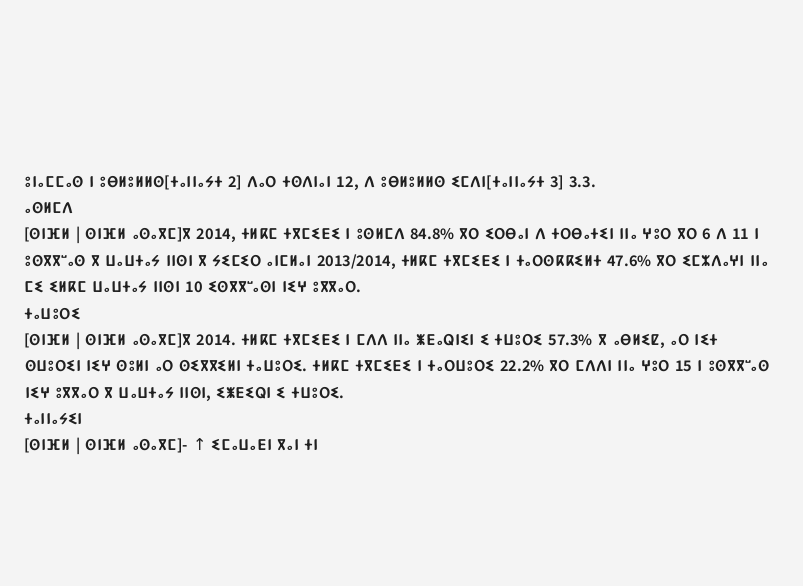ⵓⵏⴰⵎⵎⴰⵙ ⵏ ⵓⴱⵍⵓⵍⵍⵙ[ⵜⴰⵏⵏⴰⵢⵜ 2] ⴷⴰⵔ ⵜⵙⴷⵏⴰⵏ 12, ⴷ ⵓⴱⵍⵓⵍⵍⵙ ⵉⵎⴷⵏ[ⵜⴰⵏⵏⴰⵢⵜ 3] 3.3.
ⴰⵙⵍⵎⴷ
[ⵙⵏⴼⵍ | ⵙⵏⴼⵍ ⴰⵙⴰⴳⵎ]ⴳ 2014, ⵜⵍⴽⵎ ⵜⴳⵎⵉⴹⵉ ⵏ ⵓⵙⵍⵎⴷ 84.8% ⴳⵔ ⵉⵔⴱⴰⵏ ⴷ ⵜⵔⴱⴰⵜⵉⵏ ⵏⵏⴰ ⵖⵓⵔ ⴳⵔ 6 ⴷ 11 ⵏ ⵓⵙⴳⴳⵯⴰⵙ ⴳ ⵡⴰⵡⵜⴰⵢ ⵏⵏⵙⵏ ⴳ ⵢⵉⵎⵉⵔ ⴰⵏⵎⵍⴰⵏ 2013/2014, ⵜⵍⴽⵎ ⵜⴳⵎⵉⴹⵉ ⵏ ⵜⴰⵔⵙⴽⴽⵉⵍⵜ 47.6% ⴳⵔ ⵉⵎⵣⴷⴰⵖⵏ ⵏⵏⴰ ⵎⵉ ⵉⵍⴽⵎ ⵡⴰⵡⵜⴰⵢ ⵏⵏⵙⵏ 10 ⵉⵙⴳⴳⵯⴰⵙⵏ ⵏⵉⵖ ⵓⴳⴳⴰⵔ.
ⵜⴰⵡⵓⵔⵉ
[ⵙⵏⴼⵍ | ⵙⵏⴼⵍ ⴰⵙⴰⴳⵎ]ⴳ 2014. ⵜⵍⴽⵎ ⵜⴳⵎⵉⴹⵉ ⵏ ⵎⴷⴷ ⵏⵏⴰ ⵥⴹⴰⵕⵏⵉⵏ ⵉ ⵜⵡⵓⵔⵉ 57.3% ⴳ ⴰⴱⵍⵉⵇ, ⴰⵔ ⵏⵉⵜ ⵙⵡⵓⵔⵉⵏ ⵏⵉⵖ ⵙⵓⵍⵏ ⴰⵔ ⵙⵉⴳⴳⵉⵍⵏ ⵜⴰⵡⵓⵔⵉ. ⵜⵍⴽⵎ ⵜⴳⵎⵉⴹⵉ ⵏ ⵜⴰⵔⵡⵓⵔⵉ 22.2% ⴳⵔ ⵎⴷⴷⵏ ⵏⵏⴰ ⵖⵓⵔ 15 ⵏ ⵓⵙⴳⴳⵯⴰⵙ ⵏⵉⵖ ⵓⴳⴳⴰⵔ ⴳ ⵡⴰⵡⵜⴰⵢ ⵏⵏⵙⵏ, ⵉⵥⴹⵉⵕⵏ ⵉ ⵜⵡⵓⵔⵉ.
ⵜⴰⵏⵏⴰⵢⵉⵏ
[ⵙⵏⴼⵍ | ⵙⵏⴼⵍ ⴰⵙⴰⴳⵎ]- ↑ ⵉⵎⴰⵡⴰⴹⵏ ⴳⴰⵏ ⵜⵏ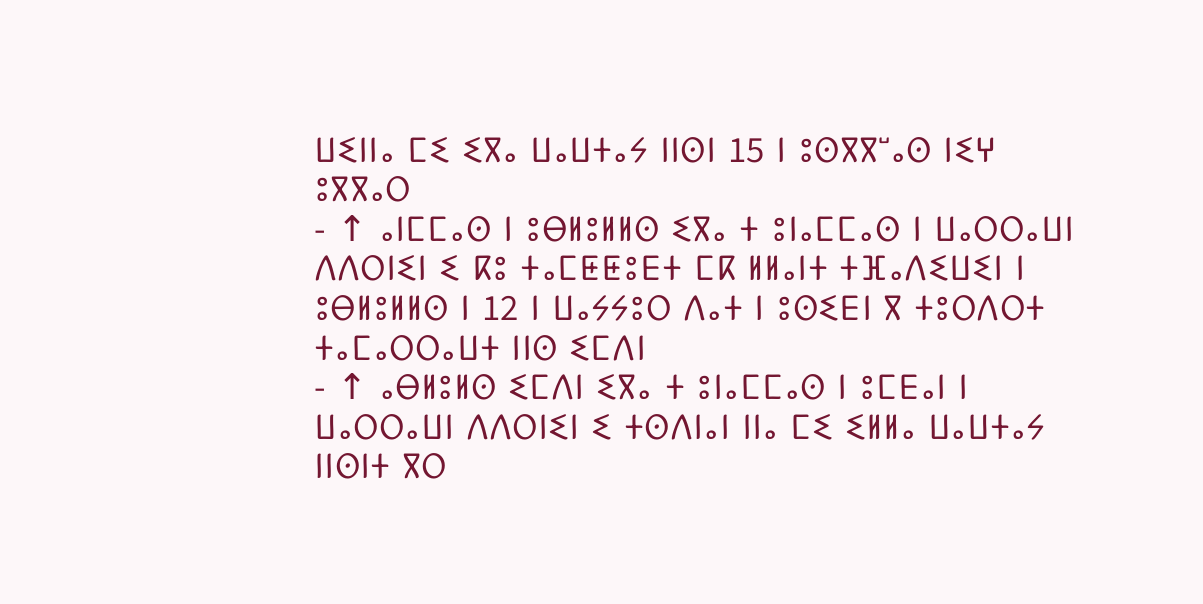ⵡⵉⵏⵏⴰ ⵎⵉ ⵉⴳⴰ ⵡⴰⵡⵜⴰⵢ ⵏⵏⵙⵏ 15 ⵏ ⵓⵙⴳⴳⵯⴰⵙ ⵏⵉⵖ ⵓⴳⴳⴰⵔ
- ↑ ⴰⵏⵎⵎⴰⵙ ⵏ ⵓⴱⵍⵓⵍⵍⵙ ⵉⴳⴰ ⵜ ⵓⵏⴰⵎⵎⴰⵙ ⵏ ⵡⴰⵔⵔⴰⵡⵏ ⴷⴷⵔⵏⵉⵏ ⵉ ⴽⵓ ⵜⴰⵎⵟⵟⵓⴹⵜ ⵎⴽ ⵍⵍⴰⵏⵜ ⵜⴼⴰⴷⵉⵡⵉⵏ ⵏ ⵓⴱⵍⵓⵍⵍⵙ ⵏ 12 ⵏ ⵡⴰⵢⵢⵓⵔ ⴷⴰⵜ ⵏ ⵓⵙⵉⴹⵏ ⴳ ⵜⵓⵔⴷⵔⵜ ⵜⴰⵎⴰⵔⵔⴰⵡⵜ ⵏⵏⵙ ⵉⵎⴷⵏ
- ↑ ⴰⴱⵍⵓⵍⵙ ⵉⵎⴷⵏ ⵉⴳⴰ ⵜ ⵓⵏⴰⵎⵎⴰⵙ ⵏ ⵓⵎⴹⴰⵏ ⵏ ⵡⴰⵔⵔⴰⵡⵏ ⴷⴷⵔⵏⵉⵏ ⵉ ⵜⵙⴷⵏⴰⵏ ⵏⵏⴰ ⵎⵉ ⵉⵍⵍⴰ ⵡⴰⵡⵜⴰⵢ ⵏⵏⵙⵏⵜ ⴳⵔ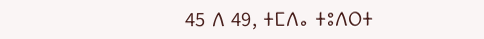45 ⴷ 49, ⵜⵎⴷⴰ ⵜⵓⴷⵔⵜ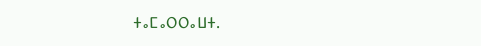ⵜⴰⵎⴰⵔⵔⴰⵡⵜ.